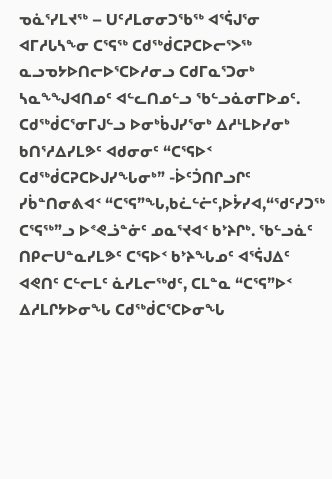ᓀᓈᕐᓯᒪᔪᖅ – ᑌᑦᓱᒪᓂᓂᑐᖃᖅ ᐊᕐᕌᒍᕐᓂ ᐊᒥᓱᒐᓴᖕᓂ ᑕᕐᕋᖅ ᑕᑯᖅᑰᑕᕈᑕᐅᓕᕐᐳᖅ ᓇᓗᓀᔭᐅᑎᓕᐅᕐᑕᐅᓱᓂᓗ ᑕᑯᒥᓇᕐᑐᓂᒃ ᓴᓇᖕᖑᐊᑎᓄᑦ ᐊᓪᓚᑎᓄᓪᓗ ᖃᓪᓗᓈᓂᒥᐅᓄᑦ. ᑕᑯᖅᑰᑕᕐᓂᒥᒍᓪᓗ ᐅᓂᒃᑳᒍᓯᕐᓂᒃ ᐃᓱᒻᒪᐅᓯᓂᒃ ᑲᑎᕐᓱᐃᓯᒪᕗᑦ ᐊᑯᓂᓂᑦ “ᑕᕐᕋᐅᑉ ᑕᑯᖅᑰᑕᕈᑕᐅᒍᓯᖓᓂᒃ” -ᐆᑦᑑᑎᒋᓗᒋᑦ ᓯᑳᓐᑎᓂᕕᐊᑉ “ᑕᕐᕋ”ᖓ,ᑲᓛᓪᓖᑦ,ᐅᔮᓯᐊ,“ᖁᑦᓯᑐᖅ ᑕᕐᕋᖅ”ᓗ ᐅᕝᕙᓘᓐᓃᑦ ᓄᓇᕐᔪᐊᑉ ᑲᔾᔨᒋᒃ. ᖃᓪᓗᓈᑦ ᑎᑭᓕᑌᓐᓇᓯᒪᕗᑦ ᑕᕐᕋᐅᑉ ᑲᔾᔨᖓᓄᑦ ᐊᕐᕌᒍᐃᑦ ᐊᕙᑎᑦ ᑕᓪᓕᒪᑦ ᓈᓯᒪᓕᖅᑯᑦ, ᑕᒪᓐᓇ “ᑕᕐᕋ”ᐅᑉ ᐃᓱᒪᒋᔭᐅᓂᖓ ᑕᑯᖅᑰᑕᕐᑕᐅᓂᖓ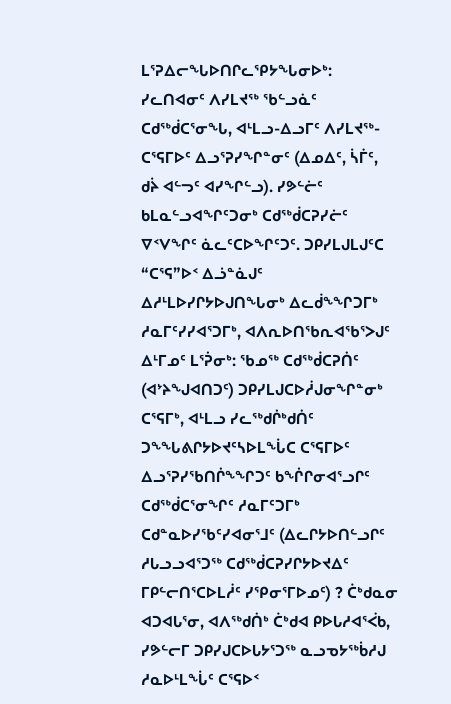ᒪᕐᕈᐃᓕᖓᐅᑎᒋᓚᕿᔭᖓᓂᐅᒃ: ᓯᓚᑎᐊᓂᑦ ᐱᓯᒪᔪᖅ ᖃᓪᓗᓈᑦ ᑕᑯᖅᑰᑕᕐᓂᖓ, ᐊᒻᒪᓗ-ᐃᓗᒥᑦ ᐱᓯᒪᔪᖅ-ᑕᕐᕋᒥᐅᑦ ᐃᓗᕐᕈᓯᖏᓐᓂᑦ (ᐃᓄᐃᑦ, ᓵᒦᑦ, ᑯᔩ ᐊᓪᓓᑦ ᐊᓯᖏᓪᓗ). ᓯᕗᓪᓖᑦ ᑲᒪᓇᓪᓗᐊᖏᑦᑐᓂᒃ ᑕᑯᖅᑰᑕᕈᓯᓖᑦ ᐁᑉᐯᖏᑦ ᓈᓚᑦᑕᐅᖏᑦᑐᑦ. ᑐᑭᓯᒪᒍᒪᒍᑦᑕ “ᑕᕐᕋ”ᐅᑉ ᐃᓘᓐᓈᒍᑦ ᐃᓱᒻᒪᐅᓯᒋᔭᐅᒍᑎᖓᓂᒃ ᐃᓚᑰᖕᖏᑐᒥᒃ ᓱᓇᒥᑦᓯᓯᐊᕐᑐᒥᒃ, ᐊᐱᕆᐅᑎᖃᕆᐊᖃᕐᐳᒍᑦ ᐃᒻᒥᓄᑦ ᒪᕐᕉᓂᒃ: ᖃᓄᖅ ᑕᑯᖅᑰᑕᕈᑏᑦ (ᐊᔾᔨᖑᐊᑎᑐᑦ) ᑐᑭᓯᒪᒍᑕᐅᓲᒍᓂᖏᓐᓂᒃ ᑕᕐᕋᒥᒃ, ᐊᒻᒪᓗ ᓯᓚᖅᑯᒌᒃᑯᑏᑦ ᑐᖕᖓᕕᒋᔭᐅᔪᑦᓴᐅᒪᖔᑕ ᑕᕐᕋᒥᐅᑦ ᐃᓗᕐᕈᓯᖃᑎᒌᖕᖏᑐᑦ ᑲᖐᒋᓂᐊᕐᓗᒋᑦ ᑕᑯᖅᑰᑕᕐᓂᖏᑦ ᓱᓇᒥᑦᑐᒥᒃ ᑕᑯᓐᓇᐅᓯᖃᑦᓯᐊᓂᕐᒧᑦ (ᐃᓚᒋᔭᐅᑎᓪᓗᒋᑦ ᓱᒐᓗᓗᐊᕐᑐᖅ ᑕᑯᖅᑰᑕᕈᓯᒋᔭᐅᔪᐃᑦ ᒥᑭᓪᓕᑎᕐᑕᐅᒪᓲᑦ ᓯᕿᓂᕐᒥᐅᓄᑦ) ? ᑖᒃᑯᓇᓂ ᐊᑐᐊᒐᕐᓂ, ᐊᐱᖅᑯᑏᒃ ᑖᒃᑯᐊ ᑭᐅᒐᓱᐊᕐᐹᑲ, ᓯᕗᓪᓕᒥ ᑐᑭᓯᒍᑕᐅᒐᔭᕐᑐᖅ ᓇᓗᓀᔭᖅᑳᓱᒍ ᓱᓇᐅᒻᒪᖔᑦ ᑕᕐᕋᐅᑉ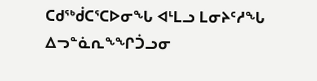ᑕᑯᖅᑰᑕᕐᑕᐅᓂᖓ ᐊᒻᒪᓗ ᒪᓂᔨᑦᓱᖓ ᐃᓓᓐᓈᕆᖕᖏᑑᓗᓂ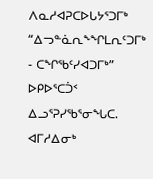ᐱᓇᓱᐊᕈᑕᐅᒐᔭᕐᑐᒥᒃ “ᐃᓓᓐᓈᕆᖕᖏᒪᕆᑦᑐᒥᒃ - ᑕᖏᖃᑦᓯᐊᑐᒥᒃ” ᐅᑭᐅᕐᑕᑑᑉ ᐃᓗᕐᕈᓯᖃᕐᓂᖓᑕ.
ᐊᒥᓱᐃᓂᒃ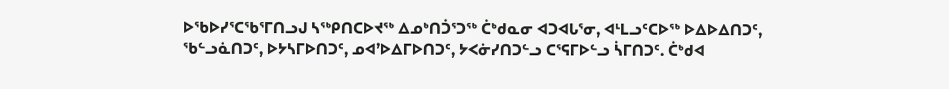ᐅᖃᐅᓯᕐᑕᖃᕐᒥᑎᓗᒍ ᓴᖅᑭᑎᑕᐅᔪᖅ ᐃᓄᒃᑎᑑᕐᑐᖅ ᑖᒃᑯᓇᓂ ᐊᑐᐊᒐᕐᓂ, ᐊᒻᒪᓗᑦᑕᐅᖅ ᐅᐃᐅᐃᑎᑐᑦ, ᖃᓪᓗᓈᑎᑐᑦ, ᐅᔭᓴᒥᐅᑎᑐᑦ, ᓄᐊ’ᐅᐃᒥᐅᑎᑐᑦ, ᔭᐸᓃᓯᑎᑐᓪᓗ ᑕᕐᕋᒥᐅᓪᓗ ᓵᒥᑎᑐᑦ. ᑖᒃᑯᐊ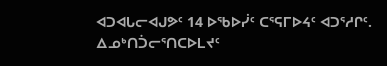ᐊᑐᐊᒐᓕᐊᒍᕗᑦ 14 ᐅᖃᐅᓰᑦ ᑕᕐᕋᒥᐅᔦᑦ ᐊᑐᕐᓱᒋᑦ.
ᐃᓄᒃᑎᑑᓕᕐᑎᑕᐅᒪᔪᑦ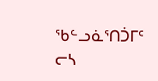ᖃᓪᓗᓈᕐᑎᑑᒥᑦ ᓕᓴ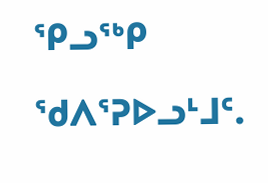ᕿᓗᖅᑭ ᖁᐱᕐᕈᐅᓗᒻᒧᑦ.